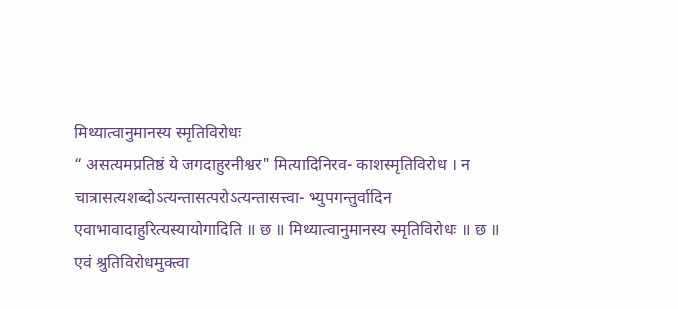मिथ्यात्वानुमानस्य स्मृतिविरोधः
“ असत्यमप्रतिष्ठं ये जगदाहुरनीश्वर" मित्यादिनिरव- काशस्मृतिविरोध । न चात्रासत्यशब्दोऽत्यन्तासत्परोऽत्यन्तासत्त्वा- भ्युपगन्तुर्वादिन एवाभावादाहुरित्यस्यायोगादिति ॥ छ ॥ मिथ्यात्वानुमानस्य स्मृतिविरोधः ॥ छ ॥
एवं श्रुतिविरोधमुक्त्वा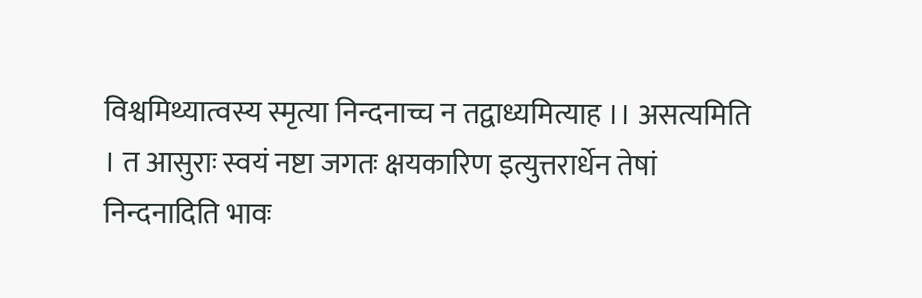विश्वमिथ्यात्वस्य स्मृत्या निन्दनाच्च न तद्वाध्यमित्याह ।। असत्यमिति । त आसुराः स्वयं नष्टा जगतः क्षयकारिण इत्युत्तरार्धेन तेषां निन्दनादिति भावः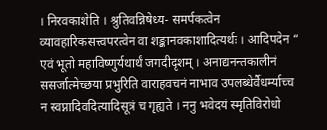। निरवकाशेति । श्रुतिवन्निषेध्य- समर्पकत्वेन व्यावहारिकसत्त्वपरत्वेन वा शङ्कानवकाशादित्यर्थः । आदिपदेन “ एवं भूतो महाविष्णुर्यथार्थं जगदीदृशम् । अनाद्यनन्तकालीनं ससर्जात्मेच्छया प्रभुरिति वाराहवचनं नाभाव उपलब्धेर्वैधर्म्याच्च न स्वप्नादिवदित्यादिसूत्रं च गृह्यते । ननु भवेदयं स्मृतिविरोधो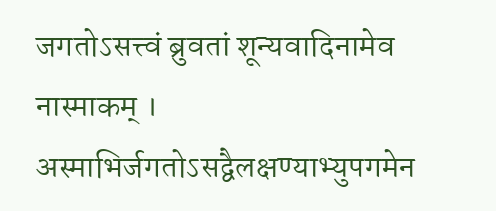जगतोऽसत्त्वं ब्रुवतां शून्यवादिनामेव नास्माकम् । अस्माभिर्जगतोऽसद्वैलक्षण्याभ्युपगमेन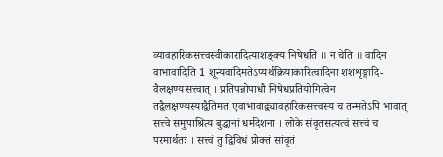व्यावहारिकसत्त्वस्वीकारादित्याशङ्क्य निषेधति ॥ न चेति ॥ वादिन वाभावादिति 1 शून्यवादिमतेऽप्यर्थक्रियाकारित्वादिना शशशृङ्गादि- वैलक्षण्यसत्त्वात् । प्रतिपन्नोपाधौ निषेधप्रतियोगित्वेन तद्वैलक्षण्यस्याद्वैतिमत एवाभावाद्व्यावहारिकसत्त्वस्य च तन्मतेऽपि भावात् सत्त्वे समुपाश्रित्य बुद्धानां धर्मदेशना । लोके संवृतसत्यत्वं सत्त्वं च परमार्थतः । सत्त्वं तु द्विविधं प्रोक्तं सांवृतं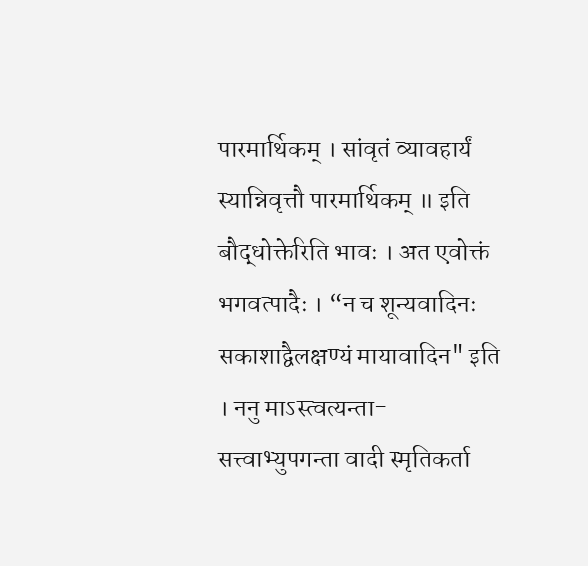पारमार्थिकम् । सांवृतं व्यावहार्यं स्यान्निवृत्तौ पारमार्थिकम् ॥ इति बौद्धोक्तेरिति भावः । अत एवोक्तं भगवत्पादैः । “न च शून्यवादिनः सकाशाद्वैलक्षण्यं मायावादिन" इति । ननु माऽस्त्वत्यन्ता- सत्त्वाभ्युपगन्ता वादी स्मृतिकर्ता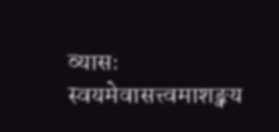व्यासः स्वयमेवासत्त्वमाशङ्क्य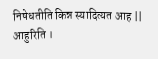निषेधतीति किन्न स्यादित्यत आह || आहुरिति ।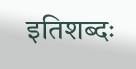इतिशब्दः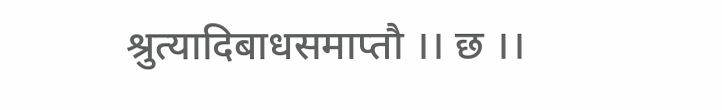श्रुत्यादिबाधसमाप्तौ ।। छ ।।